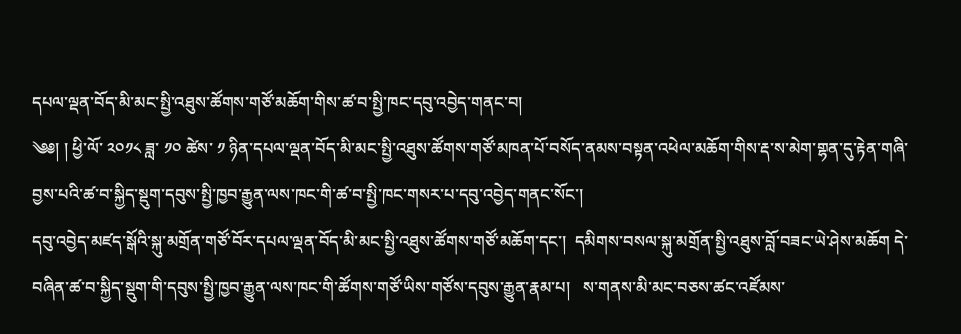དཔལ་ལྡན་བོད་མི་མང་སྤྱི་འཐུས་ཚོགས་གཙོ་མཆོག་གིས་ཚ་བ་སྤྱི་ཁང་དབུ་འབྱེད་གནང་བ།
༄༅། ། ཕྱི་ལོ་ ༢༠༡༨ ཟླ་ ༡༠ ཚེས་ ༡ ཉིན་དཔལ་ལྡན་བོད་མི་མང་སྤྱི་འཐུས་ཚོགས་གཙོ་མཁན་པོ་བསོད་ནམས་བསྟན་འཕེལ་མཆོག་གིས་རྡ་ས་མེག་གྷན་དུ་རྟེན་གཞི་བྱས་པའི་ཚ་བ་སྐྱིད་སྡུག་དབུས་སྤྱི་ཁྱབ་རྒྱུན་ལས་ཁང་གི་ཚ་བ་སྤྱི་ཁང་གསར་པ་དབུ་འབྱེད་གནང་སོང་།
དབུ་འབྱེད་མཛད་སྒོའི་སྐུ་མགྲོན་གཙོ་བོར་དཔལ་ལྡན་བོད་མི་མང་སྤྱི་འཐུས་ཚོགས་གཙོ་མཆོག་དང་།  དམིགས་བསལ་སྐུ་མགྲོན་སྤྱི་འཐུས་བློ་བཟང་ཡེ་ཤེས་མཆོག དེ་བཞིན་ཚ་བ་སྐྱིད་སྡུག་གི་དབུས་སྤྱི་ཁྱབ་རྒྱུན་ལས་ཁང་གི་ཚོགས་གཙོ་ཡིས་གཙོས་དབུས་རྒྱུན་རྣམ་པ།   ས་གནས་མི་མང་བཅས་ཚང་འཛོམས་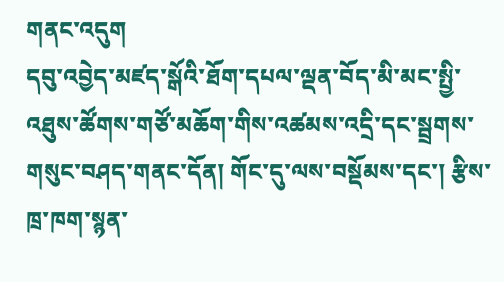གནང་འདུག
དབུ་འབྱེད་མཛད་སྒོའི་ཐོག་དཔལ་ལྡན་བོད་མི་མང་སྤྱི་འཐུས་ཚོགས་གཙོ་མཆོག་གིས་འཚམས་འདྲི་དང་སྦྲགས་གསུང་བཤད་གནང་དོན། གོང་དུ་ལས་བསྡོམས་དང་། རྩིས་ཁྲ་ཁག་སྙན་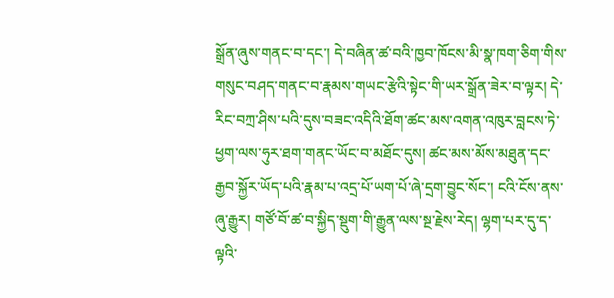སྒྲོན་ཞུས་གནང་བ་དང་། དེ་བཞིན་ཚ་བའི་ཁྱབ་ཁོངས་མི་སྣ་ཁག་ཅིག་གིས་གསུང་བཤད་གནང་བ་རྣམས་གཡང་རྩེའི་སྟེང་གི་ཡར་སྒྲོན་ཟེར་བ་ལྟར། དེ་རིང་བཀྲ་ཤིས་པའི་དུས་བཟང་འདིའི་ཐོག་ཚང་མས་འགན་འཁུར་བླངས་ཏེ་ཕྱག་ལས་ཧུར་ཐག་གནང་ཡོང་བ་མཐོང་དུས། ཚང་མས་མོས་མཐུན་དང་རྒྱབ་སྐྱོར་ཡོད་པའི་རྣམ་པ་འདྲ་པོ་ཡག་པོ་ཞེ་དྲག་བྱུང་སོང་། ངའི་ངོས་ནས་ཞུ་རྒྱུར། གཙོ་བོ་ཚ་བ་སྐྱིད་སྡུག་གི་རྒྱུན་ལས་སྔ་རྗེས་རེད། ལྷག་པར་དུ་ད་ལྟའི་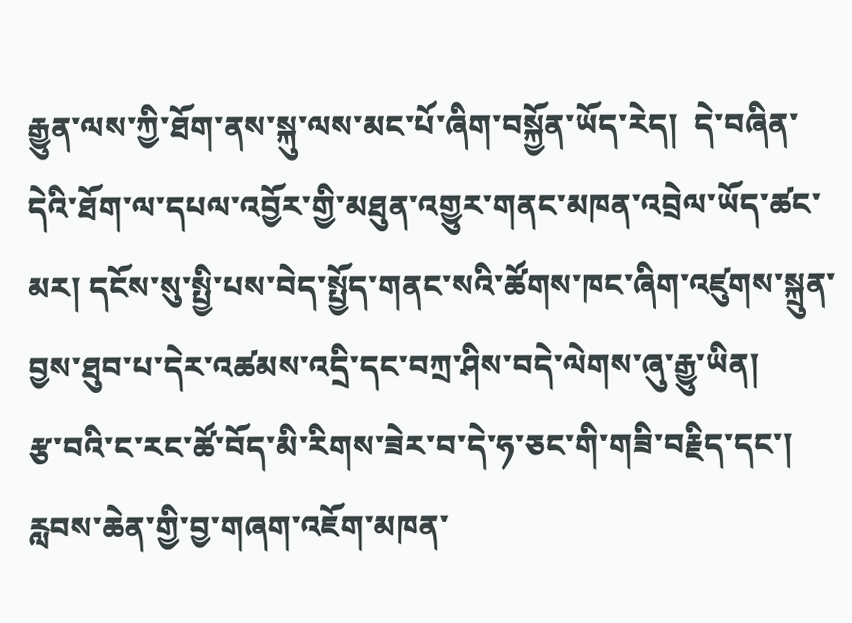རྒྱུན་ལས་ཀྱི་ཐོག་ནས་སྐུ་ལས་མང་པོ་ཞིག་བསྐྱོན་ཡོད་རེད།  དེ་བཞིན་དེའི་ཐོག་ལ་དཔལ་འབྱོར་གྱི་མཐུན་འགྱུར་གནང་མཁན་འབྲེལ་ཡོད་ཚང་མར། དངོས་སུ་སྤྱི་པས་བེད་སྤྱོད་གནང་སའི་ཚོགས་ཁང་ཞིག་འཛུགས་སྐྲུན་བྱས་ཐུབ་པ་དེར་འཚམས་འདྲི་དང་བཀྲ་ཤིས་བདེ་ལེགས་ཞུ་རྒྱུ་ཡིན།
རྩ་བའི་ང་རང་ཚོ་བོད་མི་རིགས་ཟེར་བ་དེ་ཧ་ཅང་གི་གཟི་བརྗིད་དང་། རླབས་ཆེན་གྱི་བྱ་གཞག་འཇོག་མཁན་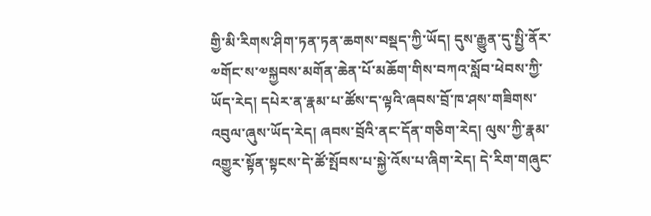གྱི་མི་རིགས་ཤིག་ཏན་ཏན་ཆགས་བསྡད་ཀྱི་ཡོད། དུས་རྒྱུན་དུ་སྤྱི་ནོར་༧གོང་ས་༧སྐྱབས་མགོན་ཆེན་པོ་མཆོག་གིས་བཀའ་སློབ་ཕེབས་ཀྱི་ཡོད་རེད། དཔེར་ན་རྣམ་པ་ཚོས་ད་ལྟའི་ཞབས་བྲོ་ཁ་ཤས་གཟིགས་འབུལ་ཞུས་ཡོད་རེད། ཞབས་བྲོའི་ནང་དོན་གཅིག་རེད། ལུས་ཀྱི་རྣམ་འགྱུར་སྟོན་སྟངས་དེ་ཚོ་སྤོབས་པ་སྐྱེ་འོས་པ་ཞིག་རེད། དེ་རིག་གཞུང་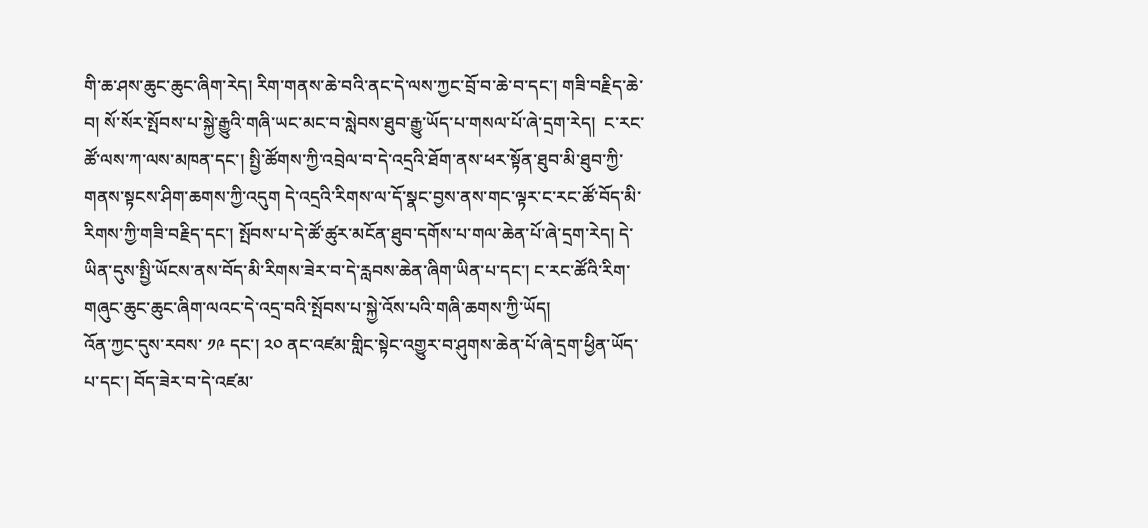གི་ཆ་ཤས་ཆུང་ཆུང་ཞིག་རེད། རིག་གནས་ཆེ་བའི་ནང་དེ་ལས་ཀྱང་བྲོ་བ་ཆེ་བ་དང་། གཟི་བརྗིད་ཆེ་བ། སོ་སོར་སྤོབས་པ་སྐྱེ་རྒྱུའི་གཞི་ཡང་མང་བ་སླེབས་ཐུབ་རྒྱུ་ཡོད་པ་གསལ་པོ་ཞེ་དྲག་རེད།  ང་རང་ཚོ་ལས་ཀ་ལས་མཁན་དང་། སྤྱི་ཚོགས་ཀྱི་འབྲེལ་བ་དེ་འདྲའི་ཐོག་ནས་ཕར་སྟོན་ཐུབ་མི་ཐུབ་ཀྱི་གནས་སྟངས་ཤིག་ཆགས་ཀྱི་འདུག དེ་འདྲའི་རིགས་ལ་དོ་སྣང་བྱས་ནས་གང་ལྟར་ང་རང་ཚོ་བོད་མི་རིགས་ཀྱི་གཟི་བརྗིད་དང་། སྤོབས་པ་དེ་ཚོ་ཚུར་མངོན་ཐུབ་དགོས་པ་གལ་ཆེན་པོ་ཞེ་དྲག་རེད། དེ་ཡིན་དུས་སྤྱི་ཡོངས་ནས་བོད་མི་རིགས་ཟེར་བ་དེ་རླབས་ཆེན་ཞིག་ཡིན་པ་དང་། ང་རང་ཚོའི་རིག་གཞུང་ཆུང་ཆུང་ཞིག་ལའང་དེ་འདྲ་བའི་སྤོབས་པ་སྐྱེ་འོས་པའི་གཞི་ཆགས་ཀྱི་ཡོད།
འོན་ཀྱང་དུས་རབས་ ༡༩ དང་། ༢༠ ནང་འཛམ་གླིང་སྟེང་འགྱུར་བ་ཤུགས་ཆེན་པོ་ཞེ་དྲག་ཕྱིན་ཡོད་པ་དང་། བོད་ཟེར་བ་དེ་འཛམ་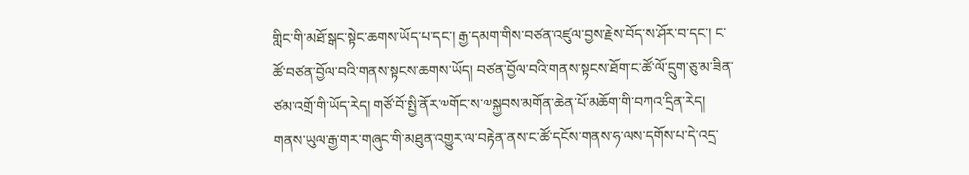གླིང་གི་མཐོ་སྒང་སྟེང་ཆགས་ཡོད་པ་དང་། རྒྱ་དམག་གིས་བཙན་འཛུལ་བྱས་རྗེས་བོད་ས་ཤོར་བ་དང་། ང་ཚོ་བཙན་བྱོལ་བའི་གནས་སྟངས་ཆགས་ཡོད། བཙན་བྱོལ་བའི་གནས་སྟངས་ཐོག་ང་ཚོ་ལོ་དྲུག་ཅུ་མ་ཟིན་ཙམ་འགྲོ་གི་ཡོད་རེད། གཙོ་བོ་སྤྱི་ནོར་༧གོང་ས་༧སྐྱབས་མགོན་ཆེན་པོ་མཆོག་གི་བཀའ་དྲིན་རེད། གནས་ཡུལ་རྒྱ་གར་གཞུང་གི་མཐུན་འགྱུར་ལ་བརྟེན་ནས་ང་ཚོ་དངོས་གནས་ཧ་ལས་དགོས་པ་དེ་འདྲ་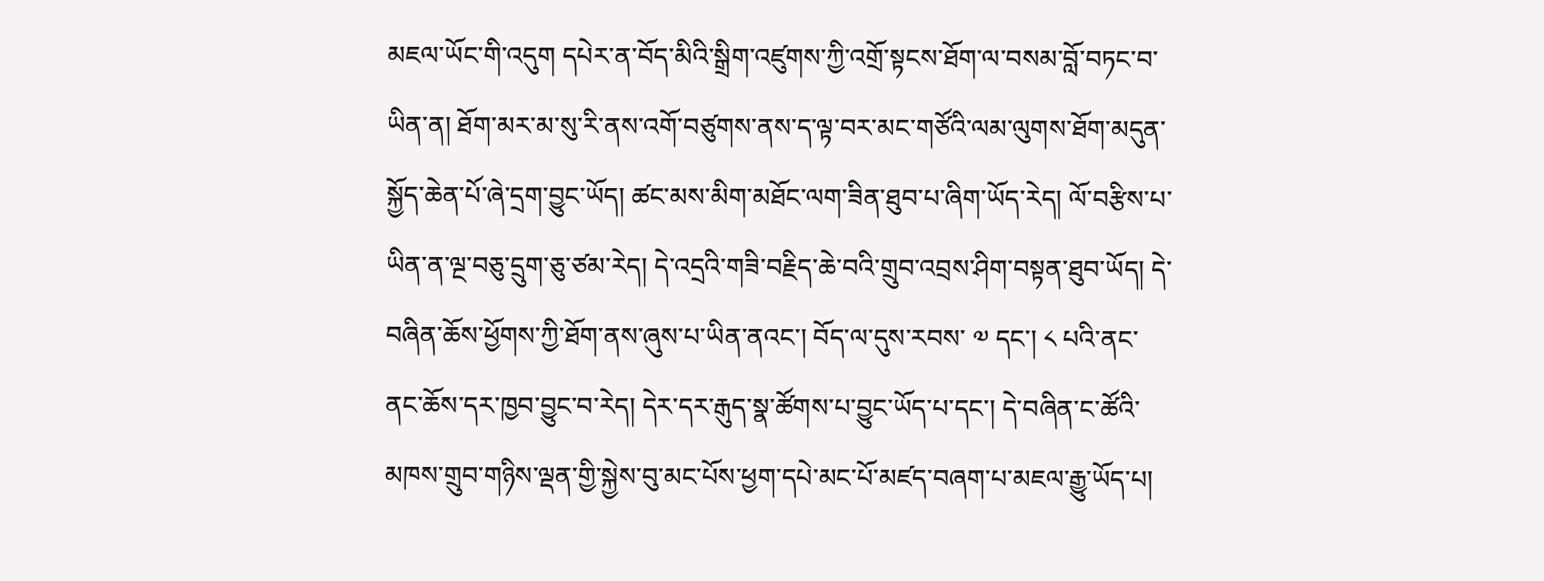མཇལ་ཡོང་གི་འདུག དཔེར་ན་བོད་མིའི་སྒྲིག་འཛུགས་ཀྱི་འགྲོ་སྟངས་ཐོག་ལ་བསམ་བློ་བཏང་བ་ཡིན་ན། ཐོག་མར་མ་སུ་རི་ནས་འགོ་བཙུགས་ནས་ད་ལྟ་བར་མང་གཙོའི་ལམ་ལུགས་ཐོག་མདུན་སྐྱོད་ཆེན་པོ་ཞེ་དྲག་བྱུང་ཡོད། ཚང་མས་མིག་མཐོང་ལག་ཟིན་ཐུབ་པ་ཞིག་ཡོད་རེད། ལོ་བརྩིས་པ་ཡིན་ན་ལྔ་བཅུ་དྲུག་ཅུ་ཙམ་རེད། དེ་འདྲའི་གཟི་བརྗིད་ཆེ་བའི་གྲུབ་འབྲས་ཤིག་བསྟན་ཐུབ་ཡོད། དེ་བཞིན་ཆོས་ཕྱོགས་ཀྱི་ཐོག་ནས་ཞུས་པ་ཡིན་ནའང་། བོད་ལ་དུས་རབས་ ༧ དང་། ༨ པའི་ནང་ནང་ཆོས་དར་ཁྱབ་བྱུང་བ་རེད། དེར་དར་རྒུད་སྣ་ཚོགས་པ་བྱུང་ཡོད་པ་དང་། དེ་བཞིན་ང་ཚོའི་མཁས་གྲུབ་གཉིས་ལྡན་གྱི་སྐྱེས་བུ་མང་པོས་ཕྱག་དཔེ་མང་པོ་མཛད་བཞག་པ་མཇལ་རྒྱུ་ཡོད་པ།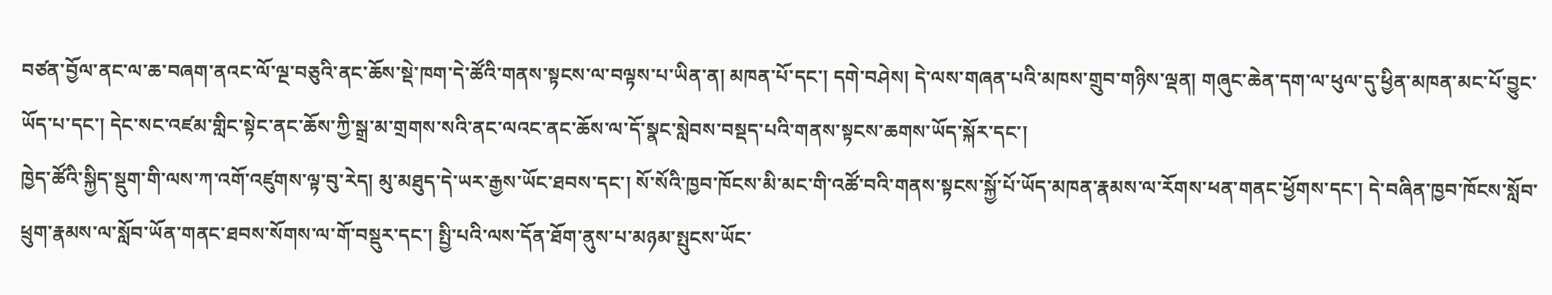བཙན་བྱོལ་ནང་ལ་ཆ་བཞག་ནའང་ལོ་ལྔ་བཅུའི་ནང་ཆོས་སྡེ་ཁག་དེ་ཚོའི་གནས་སྟངས་ལ་བལྟས་པ་ཡིན་ན། མཁན་པོ་དང་། དགེ་བཤེས། དེ་ལས་གཞན་པའི་མཁས་གྲུབ་གཉིས་ལྡན། གཞུང་ཆེན་དག་ལ་ཕུལ་དུ་ཕྱིན་མཁན་མང་པོ་བྱུང་ཡོད་པ་དང་། དེང་སང་འཛམ་གླིང་སྟེང་ནང་ཆོས་ཀྱི་སྒྲ་མ་གྲགས་སའི་ནང་ལའང་ནང་ཆོས་ལ་དོ་སྣང་སླེབས་བསྡད་པའི་གནས་སྟངས་ཆགས་ཡོད་སྐོར་དང་།
ཁྱེད་ཚོའི་སྐྱིད་སྡུག་གི་ལས་ཀ་འགོ་འཛུགས་ལྟ་བུ་རེད། མུ་མཐུད་དེ་ཡར་རྒྱས་ཡོང་ཐབས་དང་། སོ་སོའི་ཁྱབ་ཁོངས་མི་མང་གི་འཚོ་བའི་གནས་སྟངས་སྐྱོ་པོ་ཡོད་མཁན་རྣམས་ལ་རོགས་ཕན་གནང་ཕྱོགས་དང་། དེ་བཞིན་ཁྱབ་ཁོངས་སློབ་ཕྲུག་རྣམས་ལ་སློབ་ཡོན་གནང་ཐབས་སོགས་ལ་གོ་བསྡུར་དང་། སྤྱི་པའི་ལས་དོན་ཐོག་ནུས་པ་མཉམ་སྤུངས་ཡོང་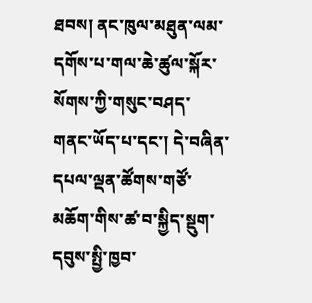ཐབས། ནང་ཁུལ་མཐུན་ལམ་དགོས་པ་གལ་ཆེ་ཚུལ་སྐོར་སོགས་ཀྱི་གསུང་བཤད་གནང་ཡོད་པ་དང་། དེ་བཞིན་དཔལ་ལྡན་ཚོགས་གཙོ་མཆོག་གིས་ཚ་བ་སྐྱིད་སྡུག་དབུས་སྤྱི་ཁྱབ་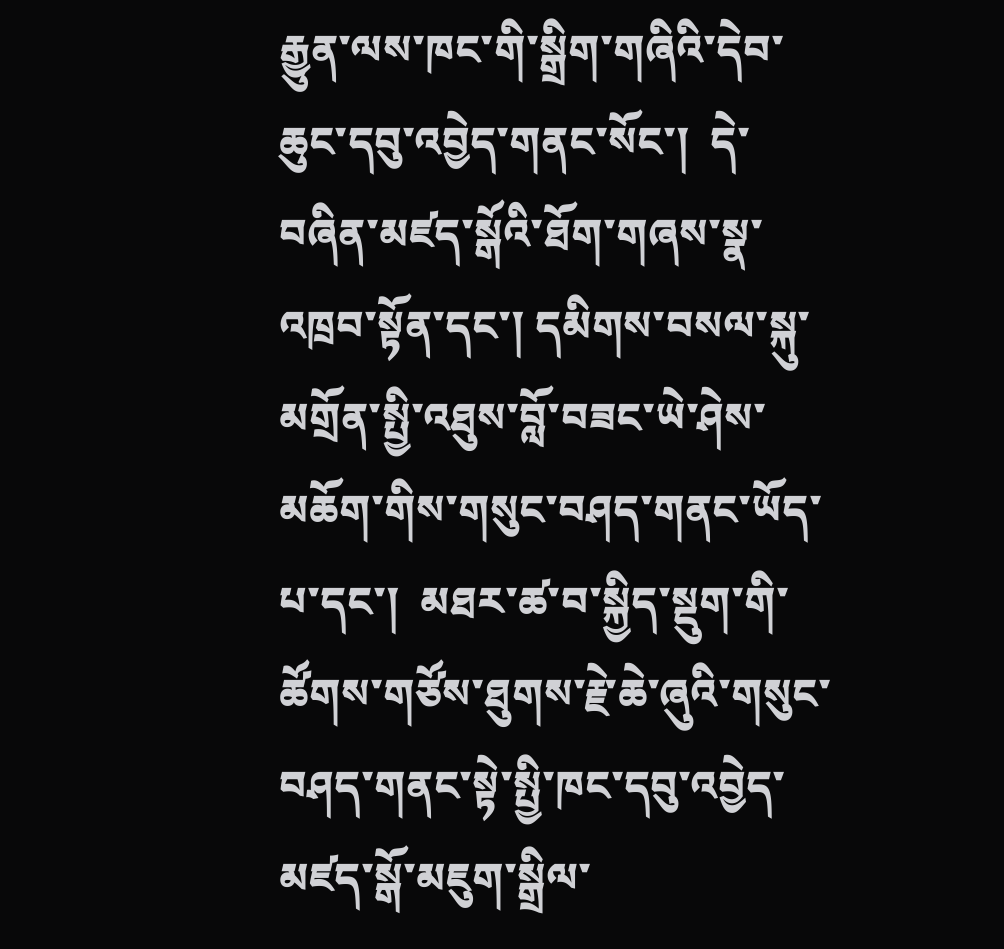རྒྱུན་ལས་ཁང་གི་སྒྲིག་གཞིའི་དེབ་ཆུང་དབུ་འབྱེད་གནང་སོང་།  དེ་བཞིན་མཛད་སྒོའི་ཐོག་གཞས་སྣ་འཁྲབ་སྟོན་དང་། དམིགས་བསལ་སྐུ་མགྲོན་སྤྱི་འཐུས་བློ་བཟང་ཡེ་ཤེས་མཆོག་གིས་གསུང་བཤད་གནང་ཡོད་པ་དང་།  མཐར་ཚ་བ་སྐྱིད་སྡུག་གི་ཚོགས་གཙོས་ཐུགས་རྗེ་ཆེ་ཞུའི་གསུང་བཤད་གནང་སྟེ་སྤྱི་ཁང་དབུ་འབྱེད་མཛད་སྒོ་མཇུག་སྒྲིལ་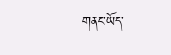གནང་ཡོད་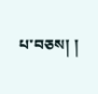པ་བཅས། །